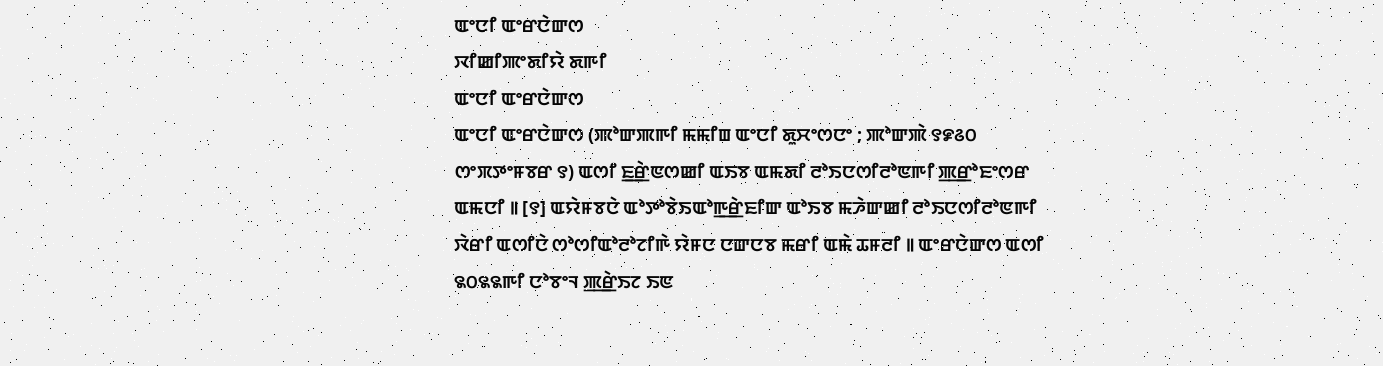ꯑꯦꯅꯤ ꯑꯦꯔꯅꯥꯛꯁ
ꯋꯤꯀꯤꯄꯦꯗꯤꯌꯥ ꯗꯒꯤ
ꯑꯦꯅꯤ ꯑꯦꯔꯅꯥꯛꯁ
ꯑꯦꯅꯤ ꯑꯦꯔꯅꯥꯛꯁ (ꯄꯣꯛꯄꯒꯤ ꯃꯃꯤꯡ ꯑꯦꯅꯤ ꯗꯨꯆꯦꯁꯅꯦ ; ꯄꯣꯛꯄꯥ ꯱꯹꯴꯰ ꯁꯦꯞꯇꯦꯝꯕꯔ ꯱) ꯑꯁꯤ ꯐ꯭ꯔꯥꯟꯁꯀꯤ ꯑꯏꯕ ꯑꯃꯗꯤ ꯂꯣꯏꯅꯁꯤꯂꯣꯟꯒꯤ ꯄ꯭ꯔꯣꯐꯦꯁꯔ ꯑꯃꯅꯤ ꯫ [꯱] ꯑꯌꯥꯝꯕꯅꯥ ꯑꯣꯇꯣꯕꯥꯏꯑꯣꯒ꯭ꯔꯥꯐꯤꯛ ꯑꯣꯏꯕ ꯃꯍꯥꯛꯀꯤ ꯂꯣꯏꯅꯁꯤꯂꯣꯟꯒꯤ ꯋꯥꯔꯤ ꯑꯁꯤꯅꯥ ꯁꯣꯁꯤꯑꯣꯂꯣꯖꯤꯒꯥ ꯌꯥꯝꯅ ꯅꯛꯅꯕ ꯃꯔꯤ ꯑꯃꯥ ꯊꯝꯂꯤ ꯫ ꯑꯦꯔꯅꯥꯛꯁ ꯑꯁꯤ ꯲꯰꯲꯲ꯒꯤ ꯅꯣꯕꯦꯜ ꯄ꯭ꯔꯥꯏꯖ ꯏꯟ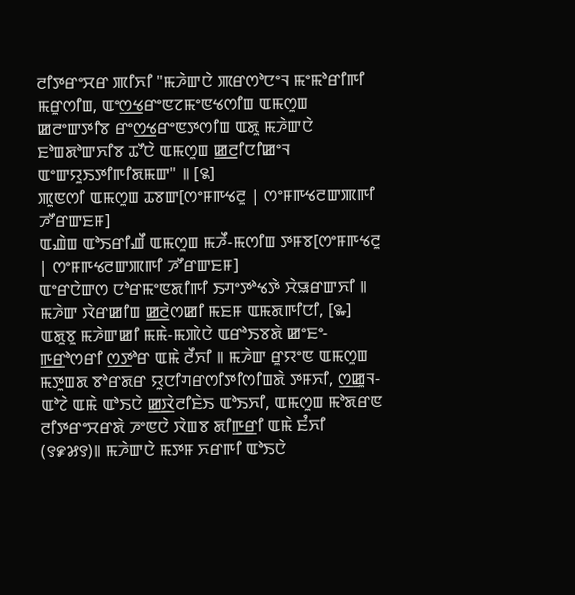ꯂꯤꯇꯔꯦꯆꯔ ꯄꯤꯈꯤ "ꯃꯍꯥꯛꯅꯥ ꯄꯔꯁꯣꯅꯦꯜ ꯃꯦꯃꯣꯔꯤꯒꯤ ꯃꯔꯨꯁꯤꯡ, ꯑꯦꯁ꯭ꯠꯔꯦꯟꯖꯃꯦꯟꯠꯁꯤꯡ ꯑꯃꯁꯨꯡ ꯀꯂꯦꯛꯇꯤꯕ ꯔꯦꯁ꯭ꯠꯔꯦꯟꯇꯁꯤꯡ ꯑꯗꯨ ꯃꯍꯥꯛꯅꯥ ꯐꯣꯡꯗꯣꯛꯈꯤꯕ ꯊꯧꯅꯥ ꯑꯃꯁꯨꯡ ꯀ꯭ꯂꯤꯅꯤꯀꯦꯜ ꯑꯦꯛꯌꯨꯏꯇꯤꯒꯤꯗꯃꯛ" ꯫ [꯲]
ꯄꯨꯟꯁꯤ ꯑꯃꯁꯨꯡ ꯊꯕꯛ[ꯁꯦꯝꯒꯠꯂꯨ | ꯁꯦꯝꯒꯠꯂꯛꯄꯒꯤ ꯍꯧꯔꯛꯐꯝ]
ꯑꯉꯥꯡ ꯑꯣꯏꯔꯤꯉꯩ ꯑꯃꯁꯨꯡ ꯃꯍꯩ-ꯃꯁꯤꯡ ꯇꯝꯕ[ꯁꯦꯝꯒꯠꯂꯨ | ꯁꯦꯝꯒꯠꯂꯛꯄꯒꯤ ꯍꯧꯔꯛꯐꯝ]
ꯑꯦꯔꯅꯥꯛꯁ ꯅꯣꯔꯃꯦꯟꯗꯤꯒꯤ ꯏꯚꯦꯇꯣꯠꯇꯥ ꯆꯥꯎꯔꯛꯈꯤ ꯫ ꯃꯍꯥꯛ ꯋꯥꯔꯀꯤꯡ ꯀ꯭ꯂꯥꯁꯀꯤ ꯃꯐꯝ ꯑꯃꯗꯒꯤꯅꯤ, [꯳] ꯑꯗꯨꯕꯨ ꯃꯍꯥꯛꯀꯤ ꯃꯃꯥ-ꯃꯄꯥꯅꯥ ꯑꯔꯣꯏꯕꯗꯥ ꯀꯦꯐꯦ-ꯒ꯭ꯔꯣꯁꯔꯤ ꯁ꯭ꯇꯣꯔ ꯑꯃꯥ ꯂꯩꯈꯤ ꯫ ꯃꯍꯥꯛ ꯔꯨꯌꯦꯟ ꯑꯃꯁꯨꯡ ꯃꯇꯨꯡꯗ ꯕꯣꯔꯗꯔ ꯌꯨꯅꯤꯚꯔꯁꯤꯇꯤꯁꯤꯡꯗꯥ ꯇꯝꯈꯤ, ꯁ꯭ꯀꯨꯜ-ꯑꯣꯖꯥ ꯑꯃꯥ ꯑꯣꯏꯅꯥ ꯀ꯭ꯋꯥꯂꯤꯐꯥꯏ ꯑꯣꯏꯈꯤ, ꯑꯃꯁꯨꯡ ꯃꯣꯗꯔꯟ ꯂꯤꯇꯔꯦꯆꯔꯗꯥ ꯍꯦꯟꯅꯥ ꯋꯥꯡꯕ ꯗꯤꯒ꯭ꯔꯤ ꯑꯃꯥ ꯐꯪꯈꯤ (꯱꯹꯷꯱)꯫ ꯃꯍꯥꯛꯅꯥ ꯃꯇꯝ ꯈꯔꯒꯤ ꯑꯣꯏꯅꯥ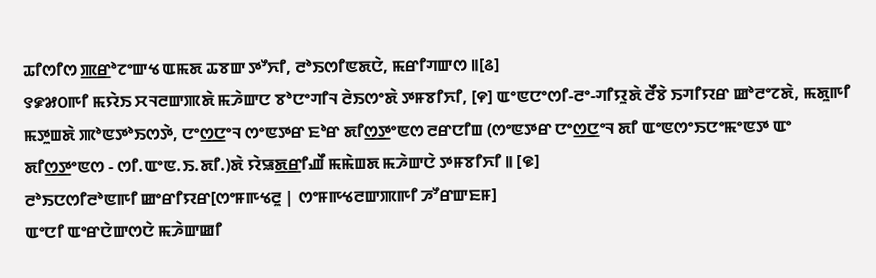ꯊꯤꯁꯤꯁ ꯄ꯭ꯔꯣꯖꯦꯛꯠ ꯑꯃꯗ ꯊꯕꯛ ꯇꯧꯈꯤ, ꯂꯣꯏꯁꯤꯟꯗꯅꯥ, ꯃꯔꯤꯚꯛꯁ ꯫[꯴]
꯱꯹꯷꯰ꯒꯤ ꯃꯌꯥꯏ ꯆꯜꯂꯛꯄꯗꯥ ꯃꯍꯥꯛꯅ ꯕꯣꯅꯦꯚꯤꯜ ꯂꯥꯏꯁꯦꯗꯥ ꯇꯝꯕꯤꯈꯤ, [꯵] ꯑꯦꯟꯅꯦꯁꯤ-ꯂꯦ-ꯚꯤꯌꯨꯗꯥ ꯂꯩꯕꯥ ꯏꯚꯤꯌꯔ ꯀꯣꯂꯦꯖꯗꯥ, ꯃꯗꯨꯒꯤ ꯃꯇꯨꯡꯗꯥ ꯄꯣꯟꯇꯣꯏꯁꯇꯥ, ꯅꯦꯁ꯭ꯅꯦꯜ ꯁꯦꯟꯇꯔ ꯐꯣꯔ ꯗꯤꯁ꯭ꯇꯦꯟꯁ ꯂꯔꯅꯤꯡ (ꯁꯦꯟꯇꯔ ꯅꯦꯁ꯭ꯅꯦꯜ ꯗꯤ ꯑꯦꯟꯁꯦꯏꯅꯦꯃꯦꯟꯇ ꯑꯦ ꯗꯤꯁ꯭ꯇꯦꯟꯁ - ꯁꯤ.ꯑꯦꯟ.ꯏ.ꯗꯤ.)ꯗꯥ ꯌꯥꯎꯗ꯭ꯔꯤꯉꯩ ꯃꯃꯥꯡꯗ ꯃꯍꯥꯛꯅꯥ ꯇꯝꯕꯤꯈꯤ ꯫ [꯶]
ꯂꯣꯏꯅꯁꯤꯂꯣꯟꯒꯤ ꯀꯦꯔꯤꯌꯔ[ꯁꯦꯝꯒꯠꯂꯨ | ꯁꯦꯝꯒꯠꯂꯛꯄꯒꯤ ꯍꯧꯔꯛꯐꯝ]
ꯑꯦꯅꯤ ꯑꯦꯔꯅꯥꯛꯁꯅꯥ ꯃꯍꯥꯛꯀꯤ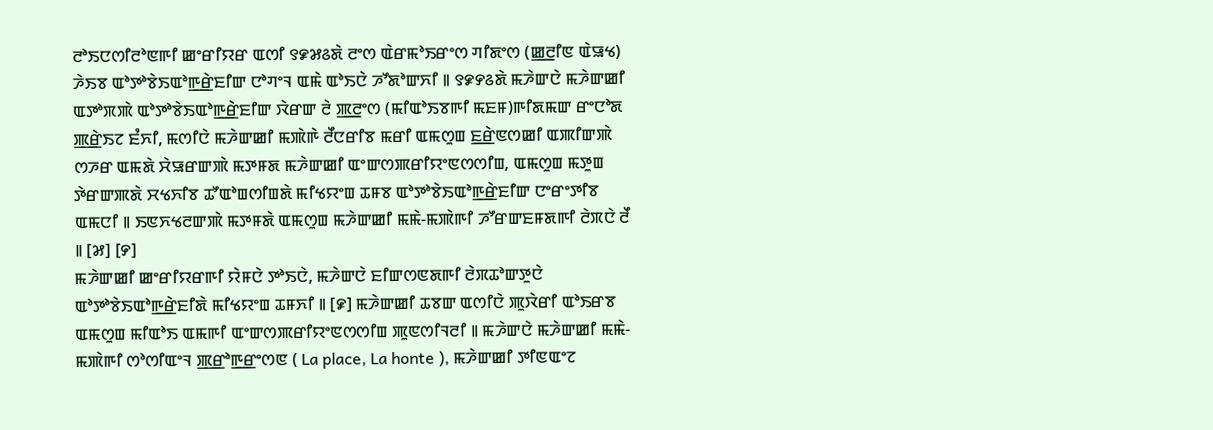ꯂꯣꯏꯅꯁꯤꯂꯣꯟꯒꯤ ꯀꯦꯔꯤꯌꯔ ꯑꯁꯤ ꯱꯹꯷꯴ꯗꯥ ꯂꯦꯁ ꯑꯥꯔꯃꯣꯏꯔꯦꯁ ꯚꯤꯗꯦꯁ (ꯀ꯭ꯂꯤꯟ ꯑꯥꯎꯠ) ꯍꯥꯏꯕ ꯑꯣꯇꯣꯕꯥꯏꯑꯣꯒ꯭ꯔꯥꯐꯤꯛ ꯅꯣꯚꯦꯜ ꯑꯃꯥ ꯑꯣꯏꯅꯥ ꯍꯧꯗꯣꯛꯈꯤ ꯫ ꯱꯹꯸꯴ꯗꯥ ꯃꯍꯥꯛꯅꯥ ꯃꯍꯥꯛꯀꯤ ꯑꯇꯣꯞꯄꯥ ꯑꯣꯇꯣꯕꯥꯏꯑꯣꯒ꯭ꯔꯥꯐꯤꯛ ꯋꯥꯔꯛ ꯂꯥ ꯄ꯭ꯂꯦꯁ (ꯃꯤꯑꯣꯏꯕꯒꯤ ꯃꯐꯝ)ꯒꯤꯗꯃꯛ ꯔꯦꯅꯣꯗ ꯄ꯭ꯔꯥꯏꯖ ꯐꯪꯈꯤ, ꯃꯁꯤꯅꯥ ꯃꯍꯥꯛꯀꯤ ꯃꯄꯥꯒꯥ ꯂꯩꯅꯔꯤꯕ ꯃꯔꯤ ꯑꯃꯁꯨꯡ ꯐ꯭ꯔꯥꯟꯁꯀꯤ ꯑꯄꯤꯛꯄꯥ ꯁꯍꯔ ꯑꯃꯗꯥ ꯆꯥꯎꯔꯛꯄꯥ ꯃꯇꯝꯗ ꯃꯍꯥꯛꯀꯤ ꯑꯦꯛꯁꯄꯔꯤꯌꯦꯟꯁꯁꯤꯡ, ꯑꯃꯁꯨꯡ ꯃꯇꯨꯡ ꯇꯥꯔꯛꯄꯗꯥ ꯆꯠꯈꯤꯕ ꯊꯧꯑꯣꯡꯁꯤꯡꯗꯥ ꯃꯤꯠꯌꯦꯡ ꯊꯝꯕ ꯑꯣꯇꯣꯕꯥꯏꯑꯣꯒ꯭ꯔꯥꯐꯤꯛ ꯅꯦꯔꯦꯇꯤꯕ ꯑꯃꯅꯤ ꯫ ꯏꯟꯈꯠꯂꯛꯄꯥ ꯃꯇꯝꯗꯥ ꯑꯃꯁꯨꯡ ꯃꯍꯥꯛꯀꯤ ꯃꯃꯥ-ꯃꯄꯥꯒꯤ ꯍꯧꯔꯛꯐꯝꯗꯒꯤ ꯂꯥꯞꯅꯥ ꯂꯩ ꯫ [꯷] [꯸]
ꯃꯍꯥꯛꯀꯤ ꯀꯦꯔꯤꯌꯔꯒꯤ ꯌꯥꯝꯅꯥ ꯇꯣꯏꯅꯥ, ꯃꯍꯥꯛꯅꯥ ꯐꯤꯛꯁꯟꯗꯒꯤ ꯂꯥꯞꯊꯣꯛꯇꯨꯅꯥ ꯑꯣꯇꯣꯕꯥꯏꯑꯣꯒ꯭ꯔꯥꯐꯤꯗꯥ ꯃꯤꯠꯌꯦꯡ ꯊꯝꯈꯤ ꯫ [꯹] ꯃꯍꯥꯛꯀꯤ ꯊꯕꯛ ꯑꯁꯤꯅꯥ ꯄꯨꯋꯥꯔꯤ ꯑꯣꯏꯔꯕ ꯑꯃꯁꯨꯡ ꯃꯤꯑꯣꯏ ꯑꯃꯒꯤ ꯑꯦꯛꯁꯄꯔꯤꯌꯦꯟꯁꯁꯤꯡ ꯄꯨꯟꯁꯤꯜꯂꯤ ꯫ ꯃꯍꯥꯛꯅꯥ ꯃꯍꯥꯛꯀꯤ ꯃꯃꯥ-ꯃꯄꯥꯒꯤ ꯁꯣꯁꯤꯑꯦꯜ ꯄ꯭ꯔꯣꯒ꯭ꯔꯦꯁꯟ ( La place, La honte ), ꯃꯍꯥꯛꯀꯤ ꯇꯤꯟꯑꯦꯖ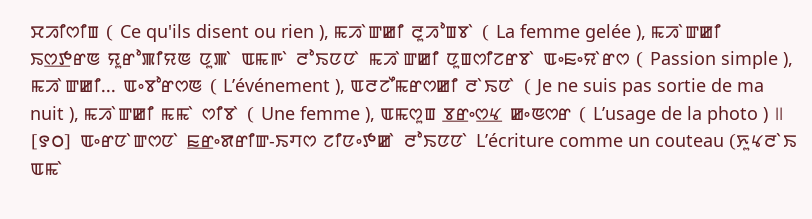ꯆꯍꯤꯁꯤꯡ ( Ce qu'ils disent ou rien ), ꯃꯍꯥꯛꯀꯤ ꯂꯨꯍꯣꯡꯕꯥ ( La femme gelée ), ꯃꯍꯥꯛꯀꯤ ꯏꯁ꯭ꯇꯔꯟ ꯌꯨꯔꯣꯄꯤꯌꯟ ꯅꯨꯄꯥ ꯑꯃꯒꯥ ꯂꯣꯏꯅꯅꯥ ꯃꯍꯥꯛꯀꯤ ꯅꯨꯡꯁꯤꯖꯔꯕꯥ ꯑꯦꯐꯦꯌꯥꯔꯁ ( Passion simple ), ꯃꯍꯥꯛꯀꯤ... ꯑꯦꯕꯣꯔꯁꯟ ( L’événement ), ꯑꯂꯖꯩꯃꯔꯁꯀꯤ ꯂꯥꯏꯅꯥ ( Je ne suis pas sortie de ma nuit ), ꯃꯍꯥꯛꯀꯤ ꯃꯃꯥ ꯁꯤꯕꯥ ( Une femme ), ꯑꯃꯁꯨꯡ ꯕ꯭ꯔꯦꯁ꯭ꯠ ꯀꯦꯟꯁꯔ ( L’usage de la photo ) ꯫ [꯱꯰] ꯑꯦꯔꯅꯥꯛꯁꯅꯥ ꯐ꯭ꯔꯦꯗꯔꯤꯛ-ꯏꯚꯁ ꯖꯤꯅꯦꯇꯀꯥ ꯂꯣꯏꯅꯅꯥ L’écriture comme un couteau (ꯈꯨꯠꯂꯥꯏ ꯑꯃꯥ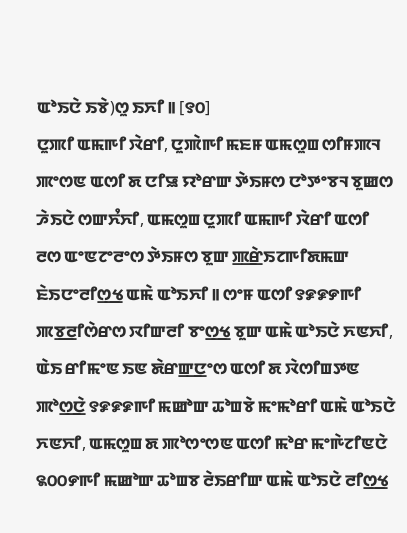ꯑꯣꯏꯅꯥ ꯏꯕꯥ)ꯁꯨ ꯏꯈꯤ ꯫ [꯱꯰]
ꯅꯨꯄꯤ ꯑꯃꯒꯤ ꯋꯥꯔꯤ, ꯅꯨꯄꯥꯒꯤ ꯃꯐꯝ ꯑꯃꯁꯨꯡ ꯁꯤꯝꯄꯜ ꯄꯦꯁꯟ ꯑꯁꯤ ꯗ ꯅꯤꯎ ꯌꯣꯔꯛ ꯇꯥꯏꯝꯁ ꯅꯣꯇꯦꯕꯜ ꯕꯨꯀꯁ ꯍꯥꯏꯅꯥ ꯁꯛꯈꯪꯈꯤ, ꯑꯃꯁꯨꯡ ꯅꯨꯄꯤ ꯑꯃꯒꯤ ꯋꯥꯔꯤ ꯑꯁꯤ ꯂꯁ ꯑꯦꯟꯖꯦꯂꯦꯁ ꯇꯥꯏꯝꯁ ꯕꯨꯛ ꯄ꯭ꯔꯥꯏꯖꯒꯤꯗꯃꯛ ꯐꯥꯏꯅꯦꯂꯤꯁ꯭ꯠ ꯑꯃꯥ ꯑꯣꯏꯈꯤ ꯫ ꯁꯦꯝ ꯑꯁꯤ ꯱꯹꯹꯸ꯒꯤ ꯄꯕ꯭ꯂꯤꯁꯥꯔꯁ ꯋꯤꯛꯂꯤ ꯕꯦꯁ꯭ꯠ ꯕꯨꯛ ꯑꯃꯥ ꯑꯣꯏꯅꯥ ꯈꯟꯈꯤ, ꯑꯥꯏ ꯔꯤꯃꯦꯟ ꯏꯟ ꯗꯥꯔꯛ꯭ꯅꯦꯁ ꯑꯁꯤ ꯗ ꯋꯥꯁꯤꯡꯇꯟ ꯄꯣꯁ꯭ꯅꯥ ꯱꯹꯹꯹ꯒꯤ ꯃꯀꯣꯛ ꯊꯣꯡꯕꯥ ꯃꯦꯃꯣꯔꯤ ꯑꯃꯥ ꯑꯣꯏꯅꯥ ꯈꯟꯈꯤ, ꯑꯃꯁꯨꯡ ꯗ ꯄꯣꯁꯦꯁꯟ ꯑꯁꯤ ꯃꯣꯔ ꯃꯦꯒꯥꯖꯤꯟꯅꯥ ꯲꯰꯰꯸ꯒꯤ ꯃꯀꯣꯛ ꯊꯣꯡꯕ ꯂꯥꯏꯔꯤꯛ ꯑꯃꯥ ꯑꯣꯏꯅꯥ ꯂꯤꯁ꯭ꯠ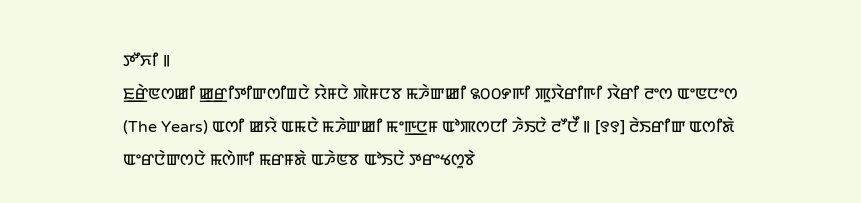ꯇꯧꯈꯤ ꯫
ꯐ꯭ꯔꯥꯟꯁꯀꯤ ꯀ꯭ꯔꯤꯇꯤꯛꯁꯤꯡꯅꯥ ꯌꯥꯝꯅꯥ ꯄꯥꯝꯅꯕ ꯃꯍꯥꯛꯀꯤ ꯲꯰꯰꯸ꯒꯤ ꯄꯨꯋꯥꯔꯤꯒꯤ ꯋꯥꯔꯤ ꯂꯦꯁ ꯑꯦꯟꯅꯦꯁ (The Years) ꯑꯁꯤ ꯀꯌꯥ ꯑꯃꯅꯥ ꯃꯍꯥꯛꯀꯤ ꯃꯦꯒ꯭ꯅꯝ ꯑꯣꯄꯁꯅꯤ ꯍꯥꯏꯅꯥ ꯂꯧꯅꯩ ꯫ [꯱꯱] ꯂꯥꯏꯔꯤꯛ ꯑꯁꯤꯗꯥ ꯑꯦꯔꯅꯥꯛꯁꯅꯥ ꯃꯁꯥꯒꯤ ꯃꯔꯝꯗꯥ ꯑꯍꯥꯟꯕ ꯑꯣꯏꯅꯥ ꯇꯔꯦꯠꯁꯨꯕꯥ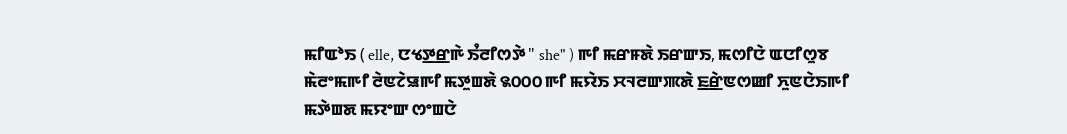ꯃꯤꯑꯣꯏ ( elle, ꯅꯠꯇ꯭ꯔꯒꯥ ꯏꯪꯂꯤꯁꯇꯥ " she" ) ꯒꯤ ꯃꯔꯝꯗꯥ ꯏꯔꯛꯏ, ꯃꯁꯤꯅꯥ ꯑꯅꯤꯁꯨꯕ ꯃꯥꯂꯦꯃꯒꯤ ꯂꯥꯟꯖꯥꯎꯒꯤ ꯃꯇꯨꯡꯗꯥ ꯲꯰꯰꯰ ꯒꯤ ꯃꯌꯥꯏ ꯆꯜꯂꯛꯄꯗꯥ ꯐ꯭ꯔꯥꯟꯁꯀꯤ ꯈꯨꯟꯅꯥꯏꯒꯤ ꯃꯇꯥꯡꯗ ꯃꯌꯦꯛ ꯁꯦꯡꯅꯥ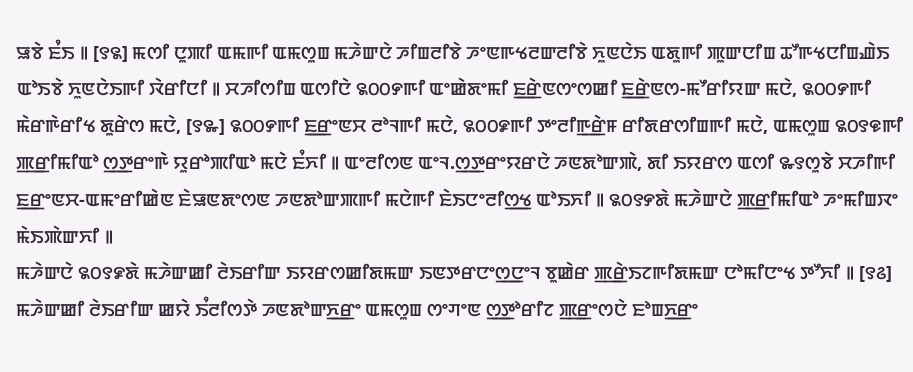ꯎꯕꯥ ꯐꯪꯏ ꯫ [꯱꯲] ꯃꯁꯤ ꯅꯨꯄꯤ ꯑꯃꯒꯤ ꯑꯃꯁꯨꯡ ꯃꯍꯥꯛꯅꯥ ꯍꯤꯡꯂꯤꯕꯥ ꯍꯦꯟꯒꯠꯂꯛꯂꯤꯕꯥ ꯈꯨꯟꯅꯥꯏ ꯑꯗꯨꯒꯤ ꯄꯨꯛꯅꯤꯡ ꯊꯧꯒꯠꯅꯤꯡꯉꯥꯏ ꯑꯣꯏꯕꯥ ꯈꯨꯟꯅꯥꯏꯒꯤ ꯋꯥꯔꯤꯅꯤ ꯫ ꯆꯍꯤꯁꯤꯡ ꯑꯁꯤꯅꯥ ꯲꯰꯰꯸ꯒꯤ ꯑꯦꯀꯥꯗꯦꯃꯤ ꯐ꯭ꯔꯥꯟꯁꯦꯁꯀꯤ ꯐ꯭ꯔꯥꯟꯁ-ꯃꯧꯔꯤꯌꯛ ꯃꯅꯥ, ꯲꯰꯰꯸ꯒꯤ ꯃꯥꯔꯒꯥꯔꯤꯠ ꯗꯨꯔꯥꯁ ꯃꯅꯥ, [꯱꯳] ꯲꯰꯰꯸ꯒꯤ ꯐ꯭ꯔꯦꯟꯆ ꯂꯣꯜꯒꯤ ꯃꯅꯥ, ꯲꯰꯰꯹ꯒꯤ ꯇꯦꯂꯤꯒ꯭ꯔꯥꯝ ꯔꯤꯗꯔꯁꯤꯡꯒꯤ ꯃꯅꯥ, ꯑꯃꯁꯨꯡ ꯲꯰꯱꯶ꯒꯤ ꯄ꯭ꯔꯤꯃꯤꯑꯣ ꯁ꯭ꯇꯔꯦꯒꯥ ꯌꯨꯔꯣꯄꯤꯑꯣ ꯃꯅꯥ ꯐꯪꯈꯤ ꯫ ꯑꯦꯂꯤꯁꯟ ꯑꯦꯜ.ꯁ꯭ꯇꯔꯦꯌꯔꯅꯥ ꯍꯟꯗꯣꯛꯄꯥ, ꯗꯤ ꯏꯌꯔꯁ ꯑꯁꯤ ꯳꯱ꯁꯨꯕꯥ ꯆꯍꯤꯒꯤ ꯐ꯭ꯔꯦꯟꯆ-ꯑꯃꯦꯔꯤꯀꯥꯟ ꯐꯥꯎꯟꯗꯦꯁꯟ ꯍꯟꯗꯣꯛꯄꯒꯤ ꯃꯅꯥꯒꯤ ꯐꯥꯏꯅꯦꯂꯤꯁ꯭ꯠ ꯑꯣꯏꯈꯤ ꯫ ꯲꯰꯱꯸ꯗꯥ ꯃꯍꯥꯛꯅꯥ ꯄ꯭ꯔꯤꯃꯤꯑꯣ ꯍꯦꯃꯤꯡꯋꯦ ꯃꯥꯏꯄꯥꯛꯈꯤ ꯫
ꯃꯍꯥꯛꯅꯥ ꯲꯰꯱꯹ꯗꯥ ꯃꯍꯥꯛꯀꯤ ꯂꯥꯏꯔꯤꯛ ꯏꯌꯔꯁꯀꯤꯗꯃꯛ ꯏꯟꯇꯔꯅꯦꯁ꯭ꯅꯦꯜ ꯕꯨꯀꯥꯔ ꯄ꯭ꯔꯥꯏꯖꯒꯤꯗꯃꯛ ꯅꯣꯃꯤꯅꯦꯠ ꯇꯧꯈꯤ ꯫ [꯱꯴]
ꯃꯍꯥꯛꯀꯤ ꯂꯥꯏꯔꯤꯛ ꯀꯌꯥ ꯏꯪꯂꯤꯁꯇꯥ ꯍꯟꯗꯣꯛꯈ꯭ꯔꯦ ꯑꯃꯁꯨꯡ ꯁꯦꯚꯦꯟ ꯁ꯭ꯇꯣꯔꯤꯖ ꯄ꯭ꯔꯦꯁꯅꯥ ꯐꯣꯡꯈ꯭ꯔꯦ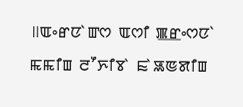꯫ꯑꯦꯔꯅꯥꯛꯁ ꯑꯁꯤ ꯄ꯭ꯔꯦꯁꯅꯥ ꯃꯃꯤꯡ ꯂꯧꯈꯤꯕꯥ ꯐꯥꯎꯟꯗꯤꯡ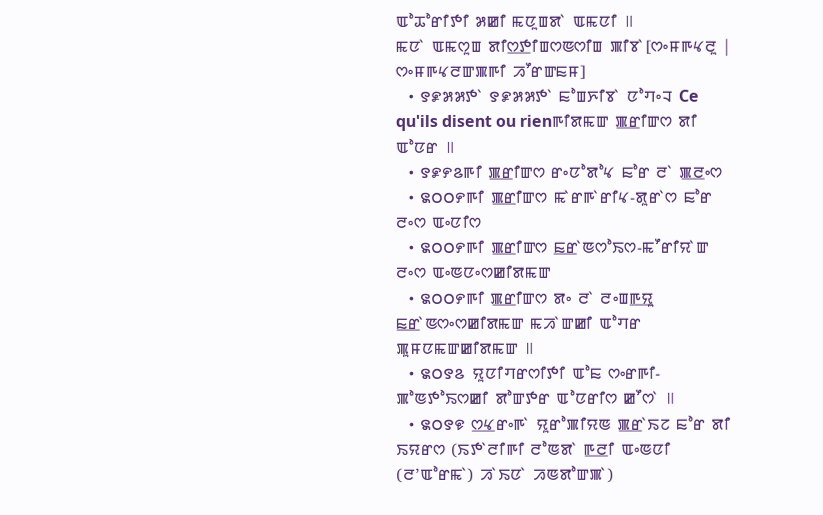ꯑꯣꯊꯣꯔꯤꯇꯤ ꯷ꯀꯤ ꯃꯅꯨꯡꯗꯥ ꯑꯃꯅꯤ ꯫
ꯃꯅꯥ ꯑꯃꯁꯨꯡ ꯗꯤꯁ꯭ꯇꯤꯡꯁꯟꯁꯤꯡ ꯄꯤꯕꯥ[ꯁꯦꯝꯒꯠꯂꯨ | ꯁꯦꯝꯒꯠꯂꯛꯄꯒꯤ ꯍꯧꯔꯛꯐꯝ]
  • ꯱꯹꯷꯷ꯇꯥ ꯱꯹꯷꯷ꯇꯥ ꯐꯣꯡꯈꯤꯕꯥ ꯅꯣꯚꯦꯜ Ce qu'ils disent ou rienꯒꯤꯗꯃꯛ ꯄ꯭ꯔꯤꯛꯁ ꯗꯤ ꯑꯣꯅꯔ ꯫
  • ꯱꯹꯸꯴ꯒꯤ ꯄ꯭ꯔꯤꯛꯁ ꯔꯦꯅꯣꯗꯣꯠ ꯐꯣꯔ ꯂꯥ ꯄ꯭ꯂꯦꯁ
  • ꯲꯰꯰꯸ꯒꯤ ꯄ꯭ꯔꯤꯛꯁ ꯃꯥꯔꯒꯥꯔꯤꯠ-ꯗꯨꯔꯥꯁ ꯐꯣꯔ ꯂꯦꯁ ꯑꯦꯅꯤꯁ
  • ꯲꯰꯰꯸ꯒꯤ ꯄ꯭ꯔꯤꯛꯁ ꯐ꯭ꯔꯥꯟꯁꯣꯏꯁ-ꯃꯧꯔꯤꯌꯥꯛ ꯂꯦꯁ ꯑꯦꯟꯅꯦꯁꯀꯤꯗꯃꯛ
  • ꯲꯰꯰꯸ꯒꯤ ꯄ꯭ꯔꯤꯛꯁ ꯗꯦ ꯂꯥ ꯂꯦꯡꯒ꯭ꯌꯨ ꯐ꯭ꯔꯥꯟꯁꯦꯁꯀꯤꯗꯃꯛ ꯃꯍꯥꯛꯀꯤ ꯑꯣꯚꯔ ꯄꯨꯝꯅꯃꯛꯀꯤꯗꯃꯛ ꯫
  • ꯲꯰꯱꯴ ꯌꯨꯅꯤꯚꯔꯁꯤꯇꯤ ꯑꯣꯐ ꯁꯦꯔꯒꯤ-ꯄꯣꯟꯇꯣꯏꯁꯀꯤ ꯗꯣꯛꯇꯔ ꯑꯣꯅꯔꯤꯁ ꯀꯧꯁꯥ ꯫
  • ꯲꯰꯱꯶ ꯁ꯭ꯠꯔꯦꯒꯥ ꯌꯨꯔꯣꯄꯤꯌꯟ ꯄ꯭ꯔꯥꯏꯖ ꯐꯣꯔ ꯗꯤ ꯏꯌꯔꯁ (ꯏꯇꯥꯂꯤꯒꯤ ꯂꯣꯟꯗꯥ ꯒ꯭ꯂꯤ ꯑꯦꯟꯅꯤ (ꯂ’ꯑꯣꯔꯃꯥ) ꯍꯥꯏꯅꯥ ꯍꯟꯗꯣꯛꯄꯥ)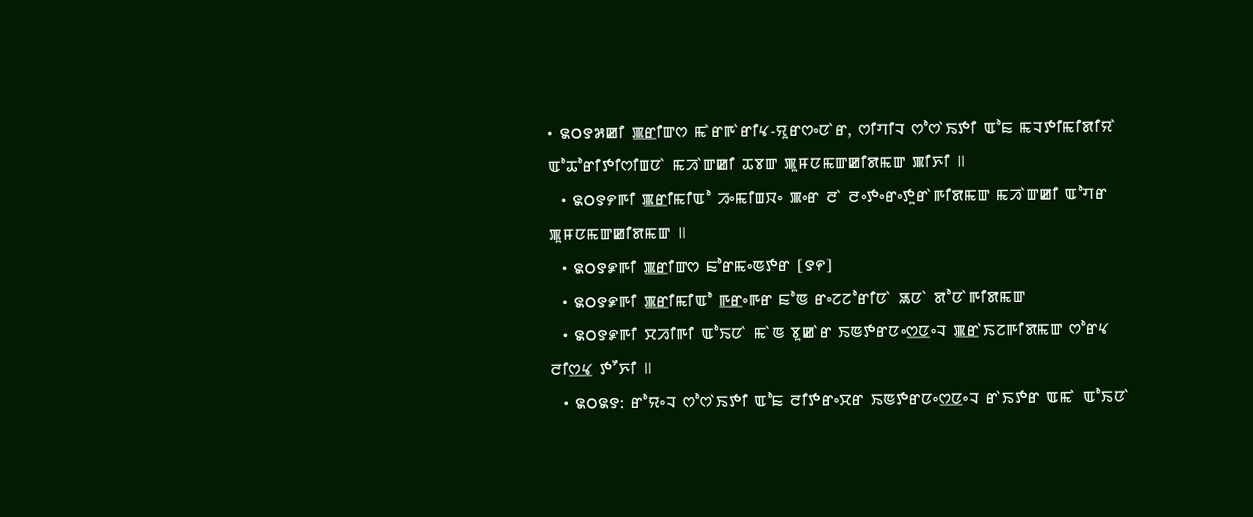• ꯲꯰꯱꯷ꯀꯤ ꯄ꯭ꯔꯤꯛꯁ ꯃꯥꯔꯒꯥꯔꯤꯠ-ꯌꯨꯔꯁꯦꯅꯥꯔ, ꯁꯤꯚꯤꯜ ꯁꯣꯁꯥꯏꯇꯤ ꯑꯣꯐ ꯃꯜꯇꯤꯃꯤꯗꯤꯌꯥ ꯑꯣꯊꯣꯔꯤꯇꯤꯁꯤꯡꯅꯥ ꯃꯍꯥꯛꯀꯤ ꯊꯕꯛ ꯄꯨꯝꯅꯃꯛꯀꯤꯗꯃꯛ ꯄꯤꯈꯤ ꯫
  • ꯲꯰꯱꯸ꯒꯤ ꯄ꯭ꯔꯤꯃꯤꯑꯣ ꯍꯦꯃꯤꯡꯋꯦ ꯄꯦꯔ ꯂꯥ ꯂꯦꯇꯦꯔꯦꯇꯨꯔꯥꯒꯤꯗꯃꯛ ꯃꯍꯥꯛꯀꯤ ꯑꯣꯚꯔ ꯄꯨꯝꯅꯃꯛꯀꯤꯗꯃꯛ ꯫
  • ꯲꯰꯱꯹ꯒꯤ ꯄ꯭ꯔꯤꯛꯁ ꯐꯣꯔꯃꯦꯟꯇꯔ [꯱꯵]
  • ꯲꯰꯱꯹ꯒꯤ ꯄ꯭ꯔꯤꯃꯤꯑꯣ ꯒ꯭ꯔꯦꯒꯔ ꯐꯣꯟ ꯔꯦꯖꯖꯣꯔꯤꯅꯥ ꯎꯅꯥ ꯗꯣꯅꯥꯒꯤꯗꯃꯛ
  • ꯲꯰꯱꯹ꯒꯤ ꯆꯍꯤꯒꯤ ꯑꯣꯏꯅꯥ ꯃꯥꯟ ꯕꯨꯀꯥꯔ ꯏꯟꯇꯔꯅꯦꯁ꯭ꯅꯦꯜ ꯄ꯭ꯔꯥꯏꯖꯒꯤꯗꯃꯛ ꯁꯣꯔꯠ ꯂꯤꯁ꯭ꯠ ꯇꯧꯈꯤ ꯫
  • ꯲꯰꯲꯱: ꯔꯣꯌꯦꯜ ꯁꯣꯁꯥꯏꯇꯤ ꯑꯣꯐ ꯂꯤꯇꯔꯦꯆꯔ ꯏꯟꯇꯔꯅꯦꯁ꯭ꯅꯦꯜ ꯔꯥꯏꯇꯔ ꯑꯃꯥ ꯑꯣꯏꯅꯥ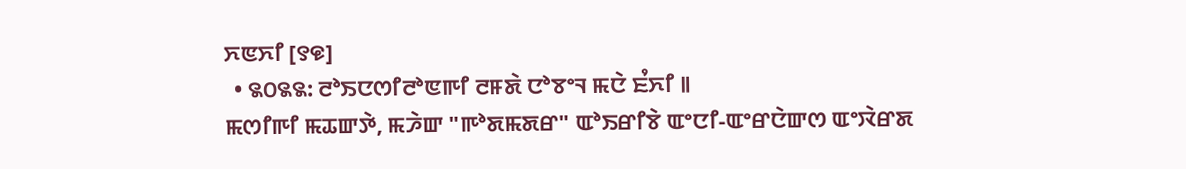ꯈꯟꯈꯤ [꯱꯶]
  • ꯲꯰꯲꯲: ꯂꯣꯏꯅꯁꯤꯂꯣꯟꯒꯤ ꯂꯝꯗꯥ ꯅꯣꯕꯦꯜ ꯃꯅꯥ ꯐꯪꯈꯤ ꯫
ꯃꯁꯤꯒꯤ ꯃꯊꯛꯇꯥ, ꯃꯍꯥꯛ "ꯒꯣꯗꯃꯗꯔ" ꯑꯣꯏꯔꯤꯕꯥ ꯑꯦꯅꯤ-ꯑꯦꯔꯅꯥꯛꯁ ꯑꯦꯋꯥꯔꯗ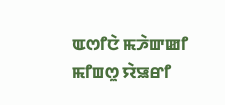ꯑꯁꯤꯅꯥ ꯃꯍꯥꯛꯀꯤ ꯃꯤꯡꯁꯨ ꯌꯥꯎꯔꯤ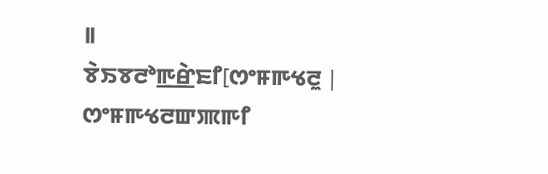꯫
ꯕꯥꯏꯕꯂꯣꯒ꯭ꯔꯥꯐꯤ[ꯁꯦꯝꯒꯠꯂꯨ | ꯁꯦꯝꯒꯠꯂꯛꯄꯒꯤ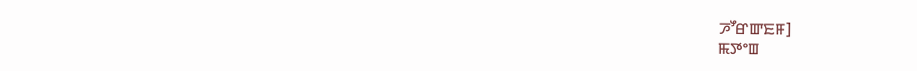ꯍꯧꯔꯛꯐꯝ]
ꯃꯇꯦꯡ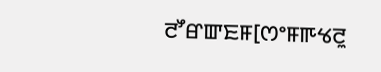ꯂꯧꯔꯛꯐꯝ[ꯁꯦꯝꯒꯠꯂꯨ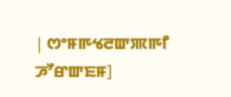| ꯁꯦꯝꯒꯠꯂꯛꯄꯒꯤ ꯍꯧꯔꯛꯐꯝ]